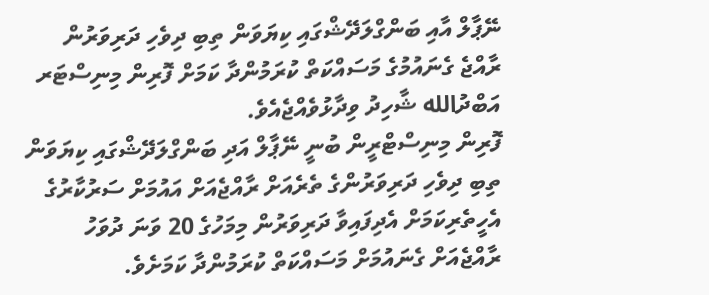ނޭޕާލް އާއި ބަންގްލަދޭޝްގައި ކިޔަވަން ތިބި ދިވެހި ދަރިވަރުން ރާއްޖެ ގެނައުމުގެ މަސައްކަތް ކުރަމުންދާ ކަމަށް ފޮރިން މިނިސްޓަރ އަބްދުالله ޝާހިދު ވިދާޅުވެއްޖެއެވެ.
ފޮރިން މިނިސްޓްރީން ބުނީ ނޭޕާލް އަދި ބަންގްލަދޭޝްގައި ކިޔަވަން ތިބި ދިވެހި ދަރިވަރުންގެ ތެރެއަށް ރާއްޖެއަށް އައުމަށް ސަރުކާރުގެ އެހީތެރިކަމަށް އެދިފައިވާ ދަރިވަރުން މިމަހުގެ 20 ވަނަ ދުވަހު ރާއްޖެއަށް ގެނައުމަށް މަސައްކަތް ކުރަމުންދާ ކަމަށެވެ.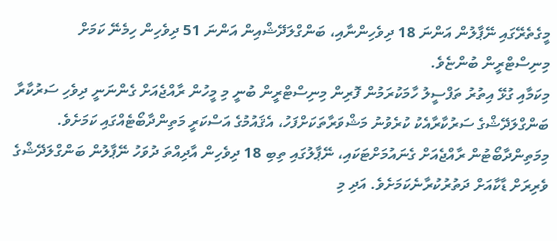މީގެތެރޭގައި ނޭޕާލުން އަންނަ 18 ދިވެހިންނާއި، ބަންގްލަދޭޝްއިން އަންނަ 51 ދިވެހިން ހިމެނޭ ކަމަށް މިނިސްޓްރީން ބުންޏެވެ.
މިކަމާއި ގުޅޭ އިތުރު ތަފްސީލު ހާމަކުރަމުން ފޮރިން މިނިސްޓްރީން ބުނީ މި މީހުން ރާއްޖެއަށް ގެންނަނީ ދިވެހި ސަރުކާރާ ބަންގްލަދޭޝްގެ ސަރުކާރާއެކު ކުރެވުނު މަޝްވަރާތަކަށްފަހު، އެޤައުމުގެ އަސްކަރީ މަތިންދާބޯޓެއްގައި ކަމަށެވެ. މިމަތިންދާބޯޓުން ރާއްޖެއަށް ގެނައުމަށްޓަކައި، ނޭޕާލުގައި ތިބި 18 ދިވެހިން އާދިއްތަ ދުވަހު ނޭޕާލުން ބަންގްލަދޭޝްގެ ވެރިރަށް ޑާކާއަށް ދަތުރުކުރާނެކަމަށެވެ. އަދި މި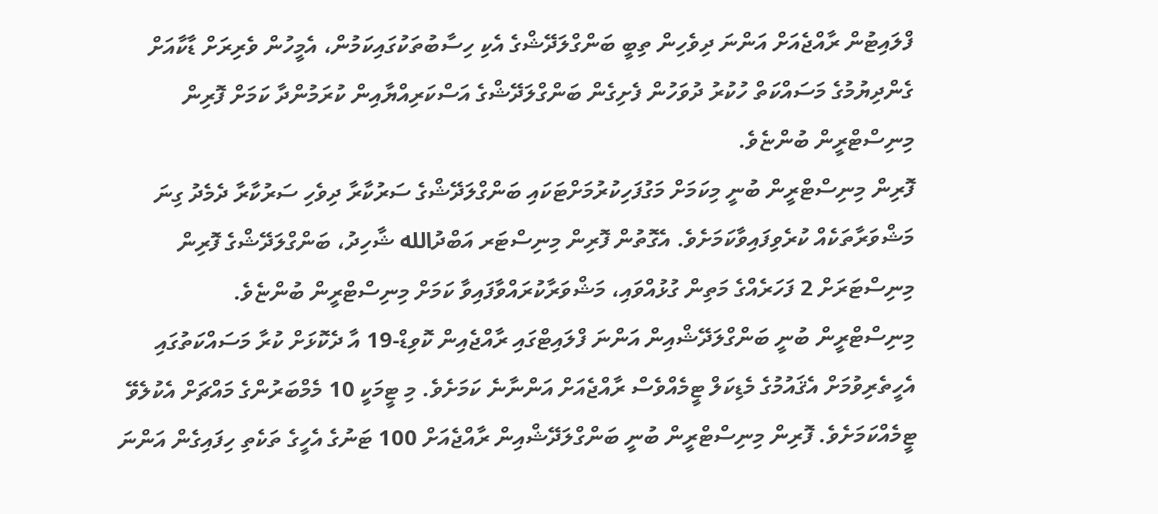ފްލައިޓުން ރާއްޖެއަށް އަންނަ ދިވެހިން ތިބީ ބަންގްލަދޭޝްގެ އެކި ހިސާބުތަކުގައިކަމުން، އެމީހުން ވެރިރަށް ޑާކާއަށް ގެންދިޔުމުގެ މަސައްކަތް ހުކުރު ދުވަހުން ފެށިގެން ބަންގްލަދޭޝްގެ އަސްކަރިއްޔާއިން ކުރަމުންދާ ކަމަށް ފޮރިން މިނިސްޓްރީން ބުންޏެވެ.
ފޮރިން މިނިސްޓްރީން ބުނީ މިކަމަށް މަގުފަހިކުރުމަށްޓަކައި ބަންގްލަދޭޝްގެ ސަރުކާރާ ދިވެހި ސަރުކާރާ ދެމެދު ގިނަ މަޝްވަރާތަކެއް ކުރެވިފައިވާކަމަށެވެ. އެގޮތުން ފޮރިން މިނިސްޓަރ އަބްދުالله ޝާހިދު، ބަންގްލަދޭޝްގެ ފޮރިން މިނިސްޓަރަށް 2 ފަހަރެއްގެ މަތިން ގުޅުއްވައި، މަޝްވަރާކުރައްވާފައިވާ ކަމަށް މިނިސްޓްރީން ބުންޏެވެ.
މިނިސްޓްރީން ބުނީ ބަންގްލަދޭޝްއިން އަންނަ ފްލައިޓްގައި ރާއްޖެއިން ކޮވިޑް-19 އާ ދެކޮޅަށް ކުރާ މަސައްކަތުގައި އެހީތެރިވުމަށް އެޤައުމުގެ މެޑިކަލް ޓީމެއްވެސް ރާއްޖެއަށް އަންނާނެ ކަމަށެވެ. މި ޓީމަކީ 10 މެމްބަރުންގެ މައްޗަށް އެކުލެވޭ ޓީމެއްކަމަށެވެ. ފޮރިން މިނިސްޓްރީން ބުނީ ބަންގްލަދޭޝްއިން ރާއްޖެއަށް 100 ޓަނުގެ އެހީގެ ތަކެތި ހިފައިގެން އަންނަ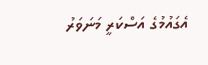އެގައުމުގެ އަސްކަރީ މަނަވަރު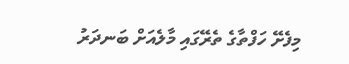މިފެށޭ ހަފްތާގެ ތެރޭގައި މާލެއަށް ބަނދަރު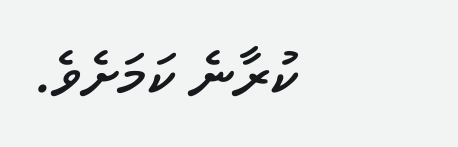ކުރާނެ ކަމަށެވެ.